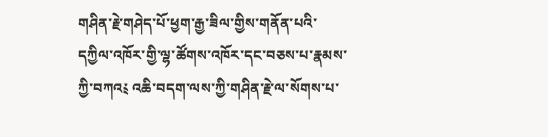གཤིན་རྗེ་གཤེད་པོ་ཕྱག་རྒྱ་ཟིལ་གྱིས་གནོན་པའི་དཀྱིལ་འཁོར་གྱི་ལྷ་ཚོགས་འཁོར་དང་བཅས་པ་རྣམས་ཀྱི་བཀའ༴ འཆི་བདག་ལས་ཀྱི་གཤིན་རྗེ་ལ་སོགས་པ་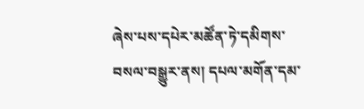ཞེས་པས་དཔེར་མཚོན་ཏེ་དམིགས་བསལ་བསྒྱུར་ནས། དཔལ་མགོན་དམ་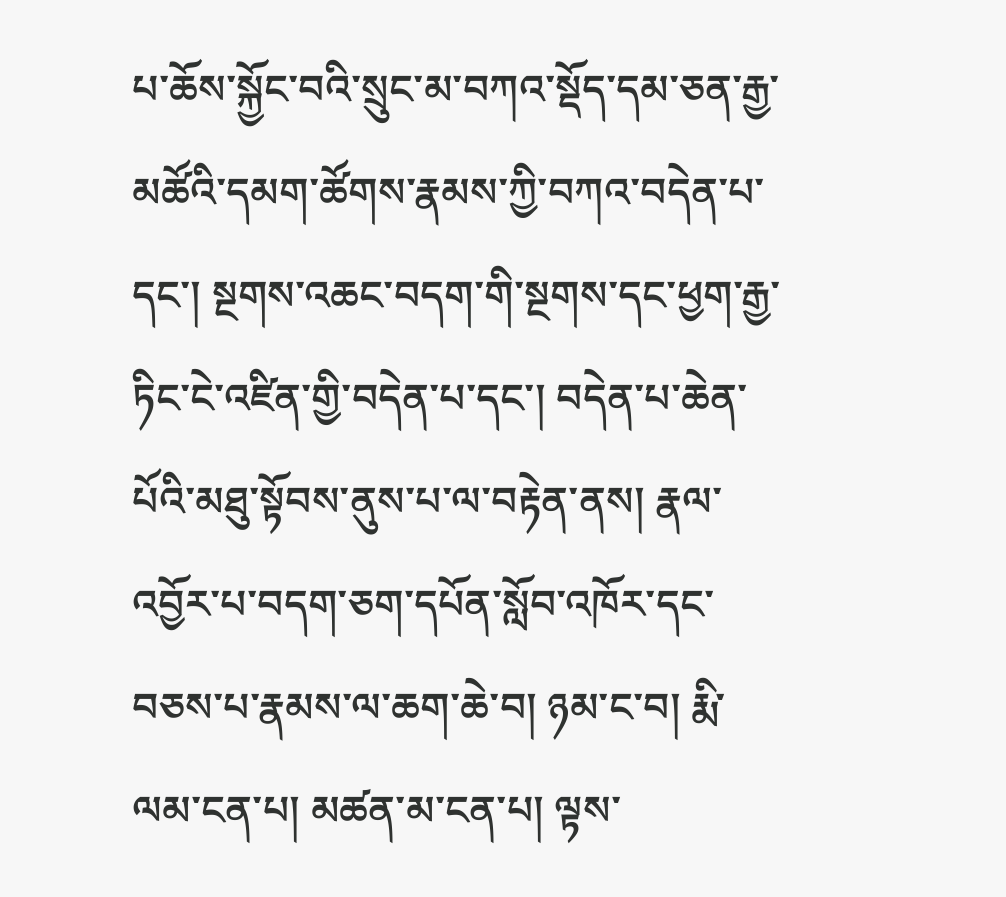པ་ཆོས་སྐྱོང་བའི་སྲུང་མ་བཀའ་སྡོད་དམ་ཅན་རྒྱ་མཚོའི་དམག་ཚོགས་རྣམས་ཀྱི་བཀའ་བདེན་པ་དང་། སྔགས་འཆང་བདག་གི་སྔགས་དང་ཕྱག་རྒྱ་ཏིང་ངེ་འཛིན་གྱི་བདེན་པ་དང་། བདེན་པ་ཆེན་པོའི་མཐུ་སྟོབས་ནུས་པ་ལ་བརྟེན་ནས། རྣལ་འབྱོར་པ་བདག་ཅག་དཔོན་སློབ་འཁོར་དང་བཅས་པ་རྣམས་ལ་ཆག་ཆེ་བ། ཉམ་ང་བ། རྨི་ལམ་ངན་པ། མཚན་མ་ངན་པ། ལྟས་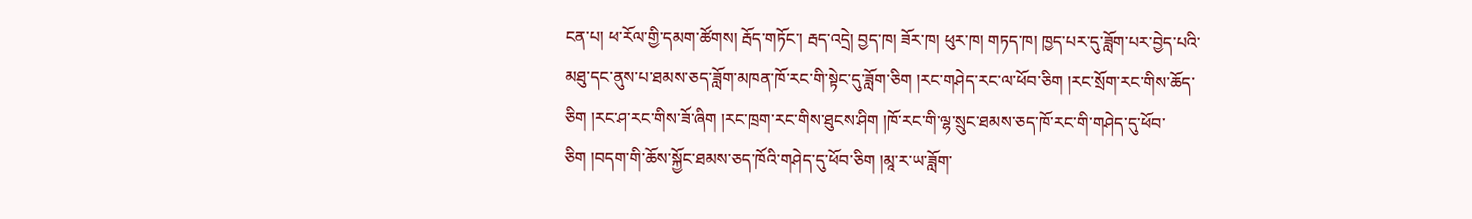ངན་པ། ཕ་རོལ་གྱི་དམག་ཚོགས། རྦོད་གཏོང་། རྦད་འདྲེ། བྱད་ཁ། ཟོར་ཁ། ཕུར་ཁ། གཏད་ཁ། ཁྱད་པར་དུ་ཟློག་པར་བྱེད་པའི་མཐུ་དང་ནུས་པ་ཐམས་ཅད་ཟློག་མཁན་ཁོ་རང་གི་སྟེང་དུ་ཟློག་ཅིག །རང་གཤེད་རང་ལ་ཕོབ་ཅིག །རང་སྲོག་རང་གིས་ཆོད་ཅིག །རང་ཤ་རང་གིས་ཟོ་ཞིག །རང་ཁྲག་རང་གིས་ཐུངས་ཤིག །ཁོ་རང་གི་ལྷ་སྲུང་ཐམས་ཅད་ཁོ་རང་གི་གཤེད་དུ་ཕོབ་ཅིག །བདག་གི་ཆོས་སྐྱོང་ཐམས་ཅད་ཁོའི་གཤེད་དུ་ཕོབ་ཅིག །མཱ་ར་ཡ་ཟློག་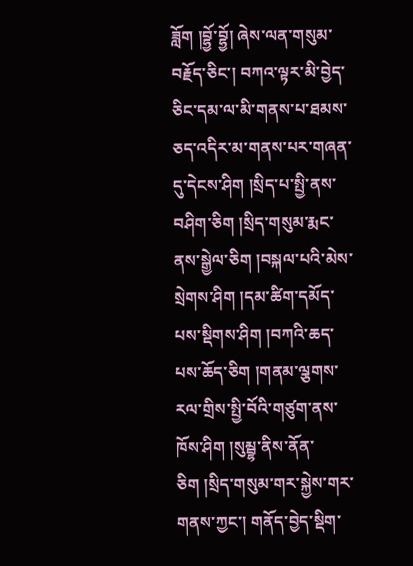ཟློག །བྷྱོ་བྷྱོ། ཞེས་ལན་གསུམ་བརྗོད་ཅིང་། བཀའ་ལྟར་མི་བྱེད་ཅིང་དམ་ལ་མི་གནས་པ་ཐམས་ཅད་འདིར་མ་གནས་པར་གཞན་དུ་དེངས་ཤིག །སྲིད་པ་སྤྱི་ནས་བཤིག་ཅིག །སྲིད་གསུམ་རྨང་ནས་སྒྱེལ་ཅིག །བསྐལ་པའི་མེས་སྲེགས་ཤིག །དམ་ཚིག་དམོད་པས་སྡིགས་ཤིག །བཀའི་ཆད་པས་ཆོད་ཅིག །གནམ་ལྕགས་རལ་གྲིས་སྤྱི་བོའི་གཙུག་ནས་ཁོས་ཤིག །སུམྦྷ་ནིས་ནོན་ཅིག །སྲིད་གསུམ་གར་སྐྱེས་གར་གནས་ཀྱང་། གནོད་བྱེད་སྡིག་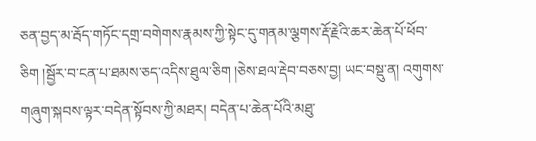ཅན་བྱད་མ་རྦོད་གཏོང་དགྲ་བགེགས་རྣམས་ཀྱི་སྟེང་དུ་གནམ་ལྕགས་རྡོ་རྗེའི་ཆར་ཆེན་པོ་ཕོབ་ཅིག །སྦྱོར་བ་ངན་པ་ཐམས་ཅད་འདིས་ཐུལ་ཅིག །ཅེས་ཐལ་རྡེབ་བཅས་བྱ། ཡང་བསྡུ་ན། འགུགས་གཞུག་སྐབས་ལྟར་བདེན་སྟོབས་ཀྱི་མཐར། བདེན་པ་ཆེན་པོའི་མཐུ་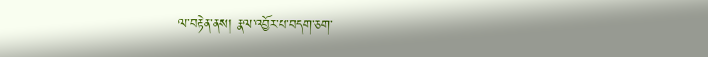ལ་བརྟེན་ནས། རྣལ་འབྱོར་པ་བདག་ཅག་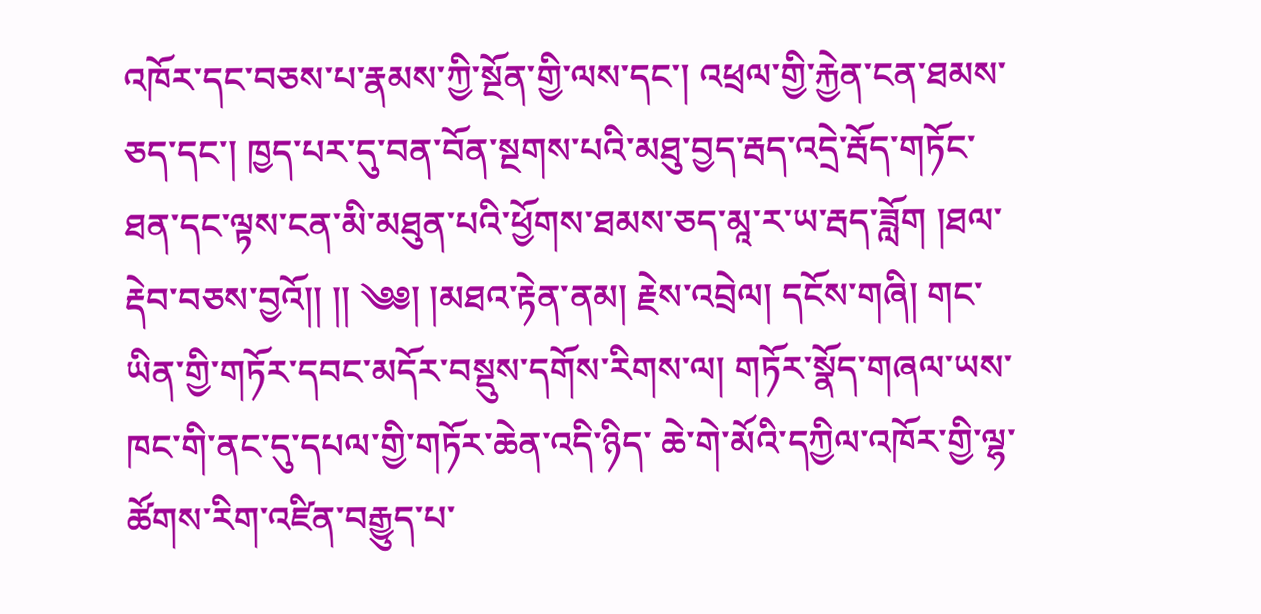འཁོར་དང་བཅས་པ་རྣམས་ཀྱི་སྔོན་གྱི་ལས་དང་། འཕྲལ་གྱི་རྐྱེན་ངན་ཐམས་ཅད་དང་། ཁྱད་པར་དུ་བན་བོན་སྔགས་པའི་མཐུ་བྱད་རྦད་འདྲེ་རྦོད་གཏོང་ཐན་དང་ལྟས་ངན་མི་མཐུན་པའི་ཕྱོགས་ཐམས་ཅད་མཱ་ར་ཡ་རྦད་ཟློག །ཐལ་རྡེབ་བཅས་བྱའོ།། །། ༄༅། །མཐའ་རྟེན་ནམ། རྗེས་འབྲེལ། དངོས་གཞི། གང་ཡིན་གྱི་གཏོར་དབང་མདོར་བསྡུས་དགོས་རིགས་ལ། གཏོར་སྣོད་གཞལ་ཡས་ཁང་གི་ནང་དུ་དཔལ་གྱི་གཏོར་ཆེན་འདི་ཉིད་ ཆེ་གེ་མོའི་དཀྱིལ་འཁོར་གྱི་ལྷ་ཚོགས་རིག་འཛིན་བརྒྱུད་པ་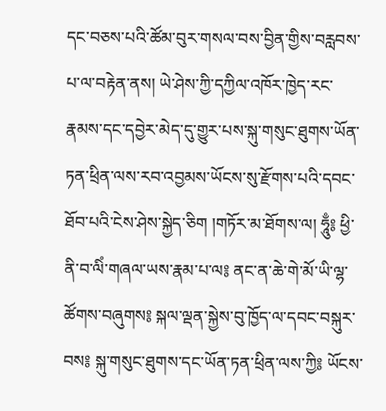དང་བཅས་པའི་ཚོམ་བུར་གསལ་བས་བྱིན་གྱིས་བརླབས་པ་ལ་བརྟེན་ནས། ཡེ་ཤེས་ཀྱི་དཀྱིལ་འཁོར་ཁྱེད་རང་རྣམས་དང་དབྱེར་མེད་དུ་གྱུར་པས་སྐུ་གསུང་ཐུགས་ཡོན་ཏན་ཕྲིན་ལས་རབ་འབྱམས་ཡོངས་སུ་རྫོགས་པའི་དབང་ཐོབ་པའི་ངེས་ཤེས་སྐྱེད་ཅིག །གཏོར་མ་ཐོགས་ལ། ཧཱུྃ༔ ཕྱི་ནི་བ་ལིཾ་གཞལ་ཡས་རྣམ་པ་ལ༔ ནང་ན་ཆེ་གེ་མོ་ཡི་ལྷ་ཚོགས་བཞུགས༔ སྐལ་ལྡན་སྐྱེས་བུ་ཁྱོད་ལ་དབང་བསྐུར་བས༔ སྐུ་གསུང་ཐུགས་དང་ཡོན་ཏན་ཕྲིན་ལས་ཀྱི༔ ཡོངས་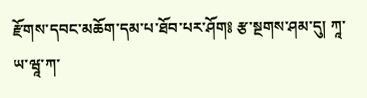རྫོགས་དབང་མཆོག་དམ་པ་ཐོབ་པར་ཤོག༔ རྩ་སྔགས་ཤམ་དུ། ཀཱ་ཡ་ཝཱ་ཀ་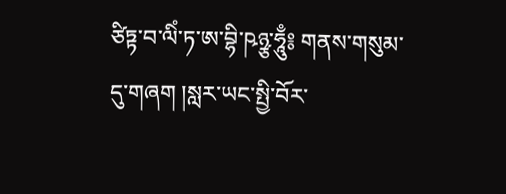ཙིཏྟ་བ་ལིཾ་ཏ་ཨ་བྷི་ཥཉྩ་ཧཱུྃ༔ གནས་གསུམ་དུ་གཞག །སླར་ཡང་སྤྱི་བོར་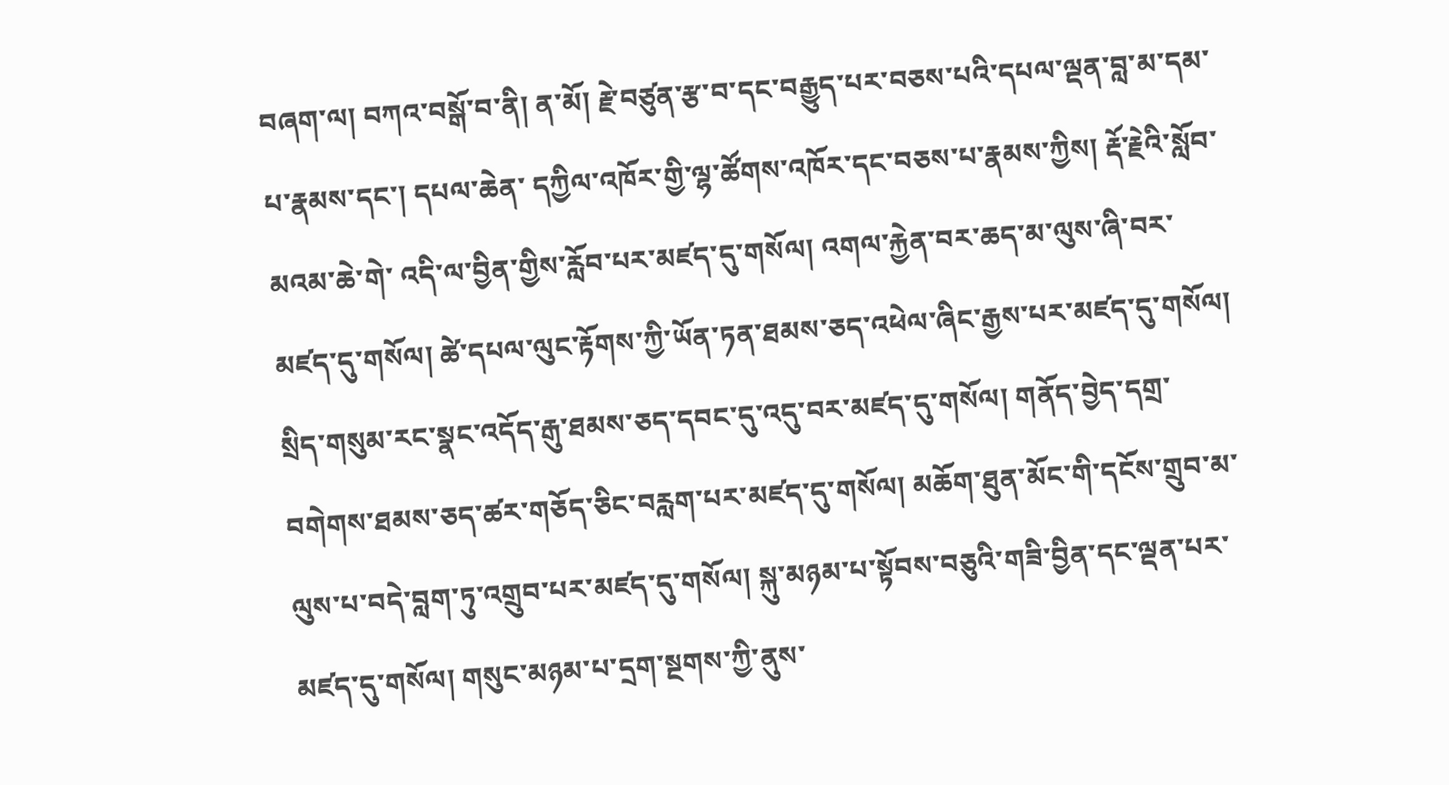བཞག་ལ། བཀའ་བསྒོ་བ་ནི། ན་མོ། རྗེ་བཙུན་རྩ་བ་དང་བརྒྱུད་པར་བཅས་པའི་དཔལ་ལྡན་བླ་མ་དམ་པ་རྣམས་དང་། དཔལ་ཆེན་ དཀྱིལ་འཁོར་གྱི་ལྷ་ཚོགས་འཁོར་དང་བཅས་པ་རྣམས་ཀྱིས། རྡོ་རྗེའི་སློབ་མའམ་ཆེ་གེ་ འདི་ལ་བྱིན་གྱིས་རློབ་པར་མཛད་དུ་གསོལ། འགལ་རྐྱེན་བར་ཆད་མ་ལུས་ཞི་བར་མཛད་དུ་གསོལ། ཚེ་དཔལ་ལུང་རྟོགས་ཀྱི་ཡོན་ཏན་ཐམས་ཅད་འཕེལ་ཞིང་རྒྱས་པར་མཛད་དུ་གསོལ། སྲིད་གསུམ་རང་སྣང་འདོད་རྒུ་ཐམས་ཅད་དབང་དུ་འདུ་བར་མཛད་དུ་གསོལ། གནོད་བྱེད་དགྲ་བགེགས་ཐམས་ཅད་ཚར་གཅོད་ཅིང་བརླག་པར་མཛད་དུ་གསོལ། མཆོག་ཐུན་མོང་གི་དངོས་གྲུབ་མ་ལུས་པ་བདེ་བླག་ཏུ་འགྲུབ་པར་མཛད་དུ་གསོལ། སྐུ་མཉམ་པ་སྟོབས་བཅུའི་གཟི་བྱིན་དང་ལྡན་པར་མཛད་དུ་གསོལ། གསུང་མཉམ་པ་དྲག་སྔགས་ཀྱི་ནུས་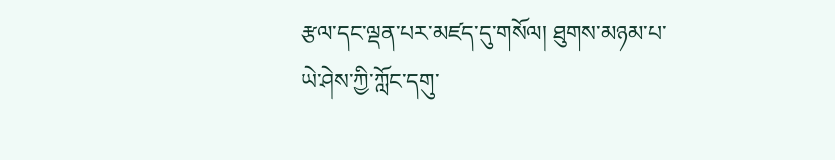རྩལ་དང་ལྡན་པར་མཛད་དུ་གསོལ། ཐུགས་མཉམ་པ་ཡེ་ཤེས་ཀྱི་ཀློང་དགུ་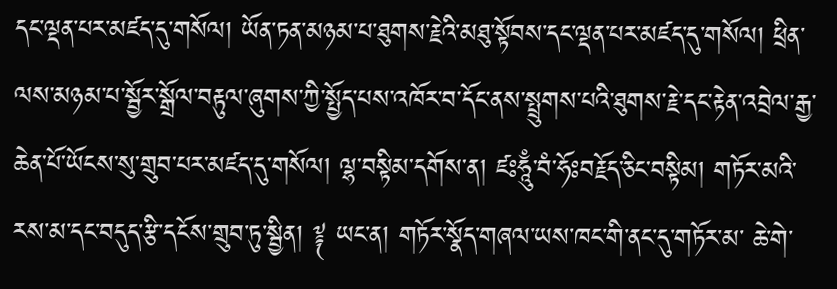དང་ལྡན་པར་མཛད་དུ་གསོལ། ཡོན་ཏན་མཉམ་པ་ཐུགས་རྗེའི་མཐུ་སྟོབས་དང་ལྡན་པར་མཛད་དུ་གསོལ། ཕྲིན་ལས་མཉམ་པ་སྦྱོར་སྒྲོལ་བརྟུལ་ཞུགས་ཀྱི་སྤྱོད་པས་འཁོར་བ་དོང་ནས་སྤྲུགས་པའི་ཐུགས་རྗེ་དང་རྟེན་འབྲེལ་རྒྱ་ཆེན་པོ་ཡོངས་སུ་གྲུབ་པར་མཛད་དུ་གསོལ། ལྷ་བསྟིམ་དགོས་ན། ཛཿཧཱུྃ་བཾ་ཧོཿབརྗོད་ཅིང་བསྟིམ། གཏོར་མའི་རས་མ་དང་བདུད་རྩི་དངོས་གྲུབ་ཏུ་སྦྱིན། ༈ ཡང་ན། གཏོར་སྣོད་གཞལ་ཡས་ཁང་གི་ནང་དུ་གཏོར་མ་ ཆེ་གེ་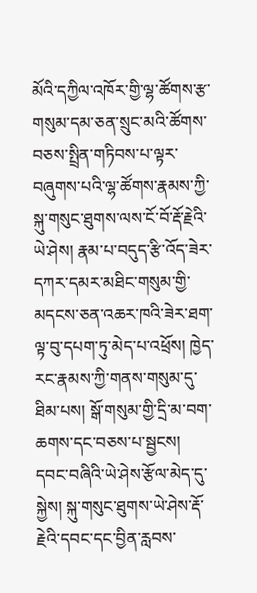མོའི་དཀྱིལ་འཁོར་གྱི་ལྷ་ཚོགས་རྩ་གསུམ་དམ་ཅན་སྲུང་མའི་ཚོགས་བཅས་སྤྲིན་གཏིབས་པ་ལྟར་བཞུགས་པའི་ལྷ་ཚོགས་རྣམས་ཀྱི་སྐུ་གསུང་ཐུགས་ལས་ངོ་བོ་རྡོ་རྗེའི་ཡེ་ཤེས། རྣམ་པ་བདུད་རྩི་འོད་ཟེར་དཀར་དམར་མཐིང་གསུམ་གྱི་མདངས་ཅན་འཆར་ཁའི་ཟེར་ཐག་ལྟ་བུ་དཔག་ཏུ་མེད་པ་འཕྲོས། ཁྱེད་རང་རྣམས་ཀྱི་གནས་གསུམ་དུ་ཐིམ་པས། སྒོ་གསུམ་གྱི་དྲི་མ་བག་ཆགས་དང་བཅས་པ་སྦྱངས། དབང་བཞིའི་ཡེ་ཤེས་རྩོལ་མེད་དུ་སྐྱེས། སྐུ་གསུང་ཐུགས་ཡེ་ཤེས་རྡོ་རྗེའི་དབང་དང་བྱིན་རླབས་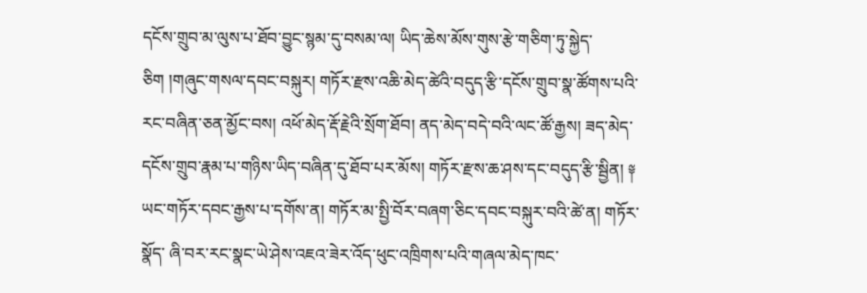དངོས་གྲུབ་མ་ལུས་པ་ཐོབ་བྱུང་སྙམ་དུ་བསམ་ལ། ཡིད་ཆེས་མོས་གུས་རྩེ་གཅིག་ཏུ་སྐྱེད་ཅིག །གཞུང་གསལ་དབང་བསྐུར། གཏོར་རྫས་འཆི་མེད་ཚེའི་བདུད་རྩི་དངོས་གྲུབ་སྣ་ཚོགས་པའི་རང་བཞིན་ཅན་མྱོང་བས། འཕོ་མེད་རྡོ་རྗེའི་སྲོག་ཐོབ། ནད་མེད་བདེ་བའི་ལང་ཚོ་རྒྱས། ཟད་མེད་དངོས་གྲུབ་རྣམ་པ་གཉིས་ཡིད་བཞིན་དུ་ཐོབ་པར་མོས། གཏོར་རྫས་ཆ་ཤས་དང་བདུད་རྩི་སྦྱིན། ༈ ཡང་གཏོར་དབང་རྒྱས་པ་དགོས་ན། གཏོར་མ་སྤྱི་བོར་བཞག་ཅིང་དབང་བསྐུར་བའི་ཚེ་ན། གཏོར་སྣོད་ ཞི་བར་རང་སྣང་ཡེ་ཤེས་འཇའ་ཟེར་འོད་ཕུང་འཁྲིགས་པའི་གཞལ་མེད་ཁང་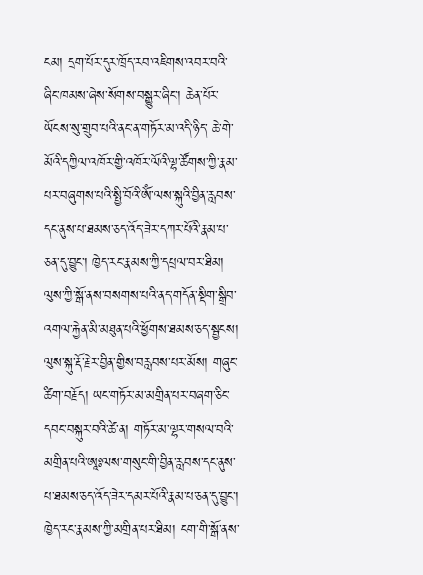ངམ། དྲག་པོར་དུར་ཁྲོད་རབ་འཇིགས་འབར་བའི་ཞིང་ཁམས་ཞེས་སོགས་བསྒྱུར་ཞིང་། ཆེན་པོར་ཡོངས་སུ་གྲུབ་པའི་ནང་ན་གཏོར་མ་འདི་ཉིད་ ཆེ་གེ་མོའི་དཀྱིལ་འཁོར་གྱི་འཁོར་ལོའི་ལྷ་ཚོགས་ཀྱི་རྣམ་པར་བཞུགས་པའི་སྤྱི་བོའི་ཨོཾ་ལས་སྐུའི་བྱིན་རླབས་དང་ནུས་པ་ཐམས་ཅད་འོད་ཟེར་དཀར་པོའི་རྣམ་པ་ཅན་དུ་བྱུང་། ཁྱེད་རང་རྣམས་ཀྱི་དཔྲལ་བར་ཐིམ། ལུས་ཀྱི་སྒོ་ནས་བསགས་པའི་ནད་གདོན་སྡིག་སྒྲིབ་འགལ་རྐྱེན་མི་མཐུན་པའི་ཕྱོགས་ཐམས་ཅད་སྦྱངས། ལུས་སྐུ་རྡོ་རྗེར་བྱིན་གྱིས་བརླབས་པར་མོས། གཞུང་ཚིག་བརྗོད། ཡང་གཏོར་མ་མགྲིན་པར་བཞག་ཅིང་དབང་བསྐུར་བའི་ཚེ་ན། གཏོར་མ་ལྷར་གསལ་བའི་མགྲིན་པའི་ཨཱཿལས་གསུང་གི་བྱིན་རླབས་དང་ནུས་པ་ཐམས་ཅད་འོད་ཟེར་དམར་པོའི་རྣམ་པ་ཅན་དུ་བྱུང་། ཁྱེད་རང་རྣམས་ཀྱི་མགྲིན་པར་ཐིམ། ངག་གི་སྒོ་ནས་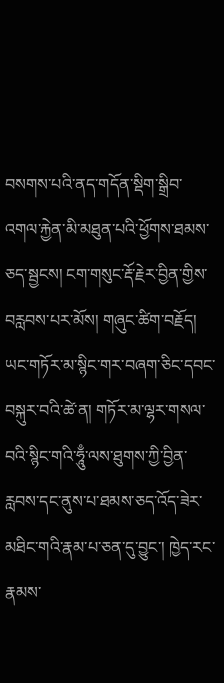བསགས་པའི་ནད་གདོན་སྡིག་སྒྲིབ་འགལ་རྐྱེན་མི་མཐུན་པའི་ཕྱོགས་ཐམས་ཅད་སྦྱངས། ངག་གསུང་རྡོ་རྗེར་བྱིན་གྱིས་བརླབས་པར་མོས། གཞུང་ཚིག་བརྗོད། ཡང་གཏོར་མ་སྙིང་གར་བཞག་ཅིང་དབང་བསྐུར་བའི་ཚེ་ན། གཏོར་མ་ལྷར་གསལ་བའི་སྙིང་གའི་ཧཱུྃ་ལས་ཐུགས་ཀྱི་བྱིན་རླབས་དང་ནུས་པ་ཐམས་ཅད་འོད་ཟེར་མཐིང་གའི་རྣམ་པ་ཅན་དུ་བྱུང་། ཁྱེད་རང་རྣམས་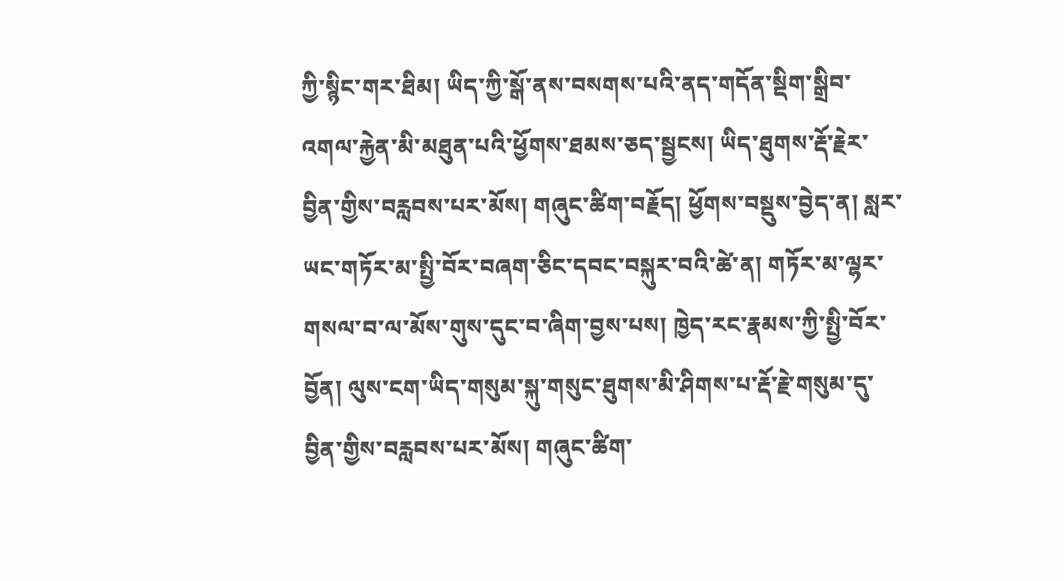ཀྱི་སྙིང་གར་ཐིམ། ཡིད་ཀྱི་སྒོ་ནས་བསགས་པའི་ནད་གདོན་སྡིག་སྒྲིབ་འགལ་རྐྱེན་མི་མཐུན་པའི་ཕྱོགས་ཐམས་ཅད་སྦྱངས། ཡིད་ཐུགས་རྡོ་རྗེར་བྱིན་གྱིས་བརླབས་པར་མོས། གཞུང་ཚིག་བརྗོད། ཕྱོགས་བསྡུས་བྱེད་ན། སླར་ཡང་གཏོར་མ་སྤྱི་བོར་བཞག་ཅིང་དབང་བསྐུར་བའི་ཚེ་ན། གཏོར་མ་ལྷར་གསལ་བ་ལ་མོས་གུས་དུང་བ་ཞིག་བྱས་པས། ཁྱེད་རང་རྣམས་ཀྱི་སྤྱི་བོར་བྱོན། ལུས་ངག་ཡིད་གསུམ་སྐུ་གསུང་ཐུགས་མི་ཤིགས་པ་རྡོ་རྗེ་གསུམ་དུ་བྱིན་གྱིས་བརླབས་པར་མོས། གཞུང་ཚིག་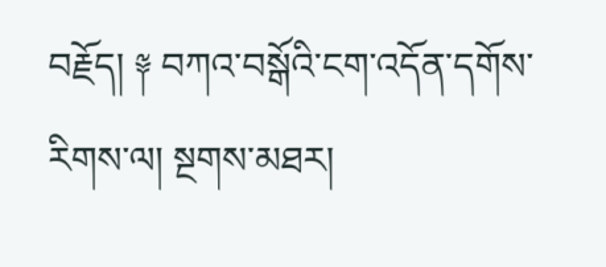བརྗོད། ༈ བཀའ་བསྒོའི་ངག་འདོན་དགོས་རིགས་ལ། སྔགས་མཐར།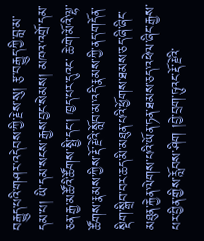བརྒྱུད་པའི་གཤར་འདེབས་ཀྱི་རྗེས་སུ། རྩ་བརྒྱུད་ཀྱི་བླ་མ་དམ་པ། ཡི་དམ་སངས་རྒྱས་བྱང་སེམས། མཁའ་འགྲོ་དམ་ཅན་རྒྱ་མཚོའི་ཚོགས་སྤྱི་དང་། ཁྱད་པར་དུའང་ ཆེ་གེ་མོའི་ལྷ་ཚོགས་རྣམས་ཀྱིས་རྡོ་རྗེའི་སློབ་མ་འདི་རྣམས་ཀྱི་ནད་གདོན་སྡིག་སྒྲིབ་བར་ཆད་མི་མཐུན་པའི་ཕྱོགས་ཐམས་ཅད་ཞི་ཞིང་མཐུན་རྐྱེན་ལེགས་པའི་ཡོན་ཏན་ཐམས་ཅད་འཕེལ་ཞིང་རྒྱས་པར་བྱིན་གྱིས་རློབས་ཤིག །བྱེ་བྲག་ཏུའང་རྡོ་རྗེའི་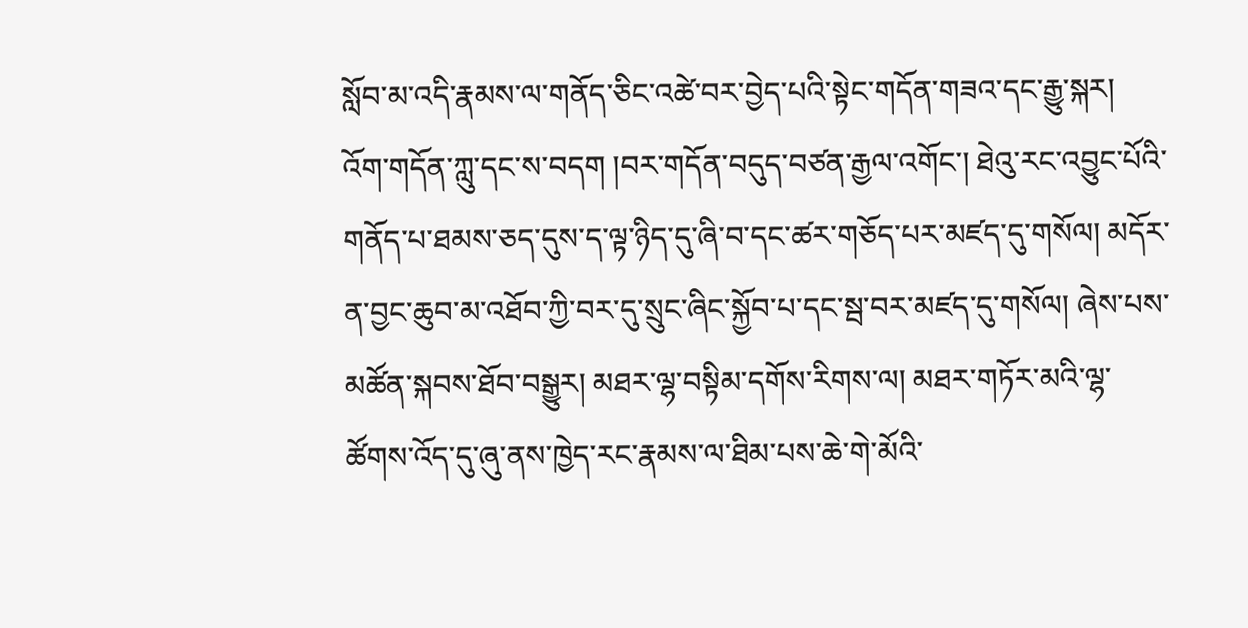སློབ་མ་འདི་རྣམས་ལ་གནོད་ཅིང་འཚེ་བར་བྱེད་པའི་སྟེང་གདོན་གཟའ་དང་རྒྱུ་སྐར། འོག་གདོན་ཀླུ་དང་ས་བདག །བར་གདོན་བདུད་བཙན་རྒྱལ་འགོང་། ཐེའུ་རང་འབྱུང་པོའི་གནོད་པ་ཐམས་ཅད་དུས་ད་ལྟ་ཉིད་དུ་ཞི་བ་དང་ཚར་གཅོད་པར་མཛད་དུ་གསོལ། མདོར་ན་བྱང་ཆུབ་མ་འཐོབ་ཀྱི་བར་དུ་སྲུང་ཞིང་སྐྱོབ་པ་དང་སྦ་བར་མཛད་དུ་གསོལ། ཞེས་པས་མཚོན་སྐབས་ཐོབ་བསྒྱུར། མཐར་ལྷ་བསྟིམ་དགོས་རིགས་ལ། མཐར་གཏོར་མའི་ལྷ་ཚོགས་འོད་དུ་ཞུ་ནས་ཁྱེད་རང་རྣམས་ལ་ཐིམ་པས་ཆེ་གེ་མོའི་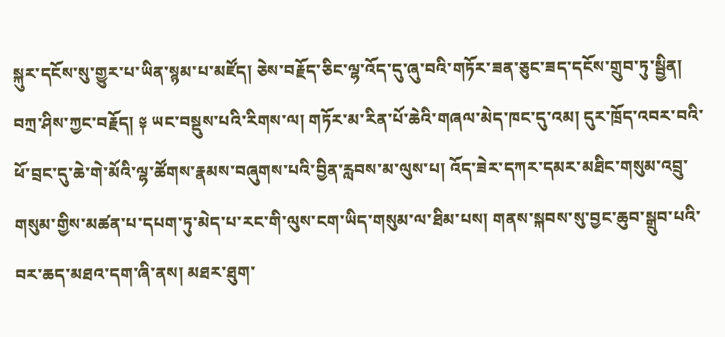སྐུར་དངོས་སུ་གྱུར་པ་ཡིན་སྙམ་པ་མཛོད། ཅེས་བརྗོད་ཅིང་ལྷ་འོད་དུ་ཞུ་བའི་གཏོར་ཟན་ཅུང་ཟད་དངོས་གྲུབ་ཏུ་སྦྱིན། བཀྲ་ཤིས་ཀྱང་བརྗོད། ༈ ཡང་བསྡུས་པའི་རིགས་ལ། གཏོར་མ་རིན་པོ་ཆེའི་གཞལ་མེད་ཁང་དུ་འམ། དུར་ཁྲོད་འབར་བའི་ཕོ་བྲང་དུ་ཆེ་གེ་མོའི་ལྷ་ཚོགས་རྣམས་བཞུགས་པའི་བྱིན་རླབས་མ་ལུས་པ། འོད་ཟེར་དཀར་དམར་མཐིང་གསུམ་འབྲུ་གསུམ་གྱིས་མཚན་པ་དཔག་ཏུ་མེད་པ་རང་གི་ལུས་ངག་ཡིད་གསུམ་ལ་ཐིམ་པས། གནས་སྐབས་སུ་བྱང་ཆུབ་སྒྲུབ་པའི་བར་ཆད་མཐའ་དག་ཞི་ནས། མཐར་ཐུག་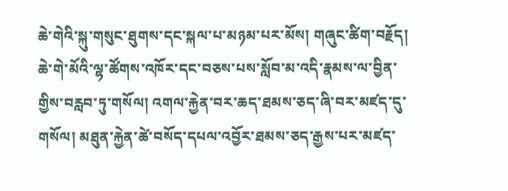ཆེ་གེའི་སྐུ་གསུང་ཐུགས་དང་སྐལ་པ་མཉམ་པར་མོས། གཞུང་ཚིག་བརྗོད། ཆེ་གེ་མོའི་ལྷ་ཚོགས་འཁོར་དང་བཅས་པས་སློབ་མ་འདི་རྣམས་ལ་བྱིན་གྱིས་བརླབ་ཏུ་གསོལ། འགལ་རྐྱེན་བར་ཆད་ཐམས་ཅད་ཞི་བར་མཛད་དུ་གསོལ། མཐུན་རྐྱེན་ཚེ་བསོད་དཔལ་འབྱོར་ཐམས་ཅད་རྒྱས་པར་མཛད་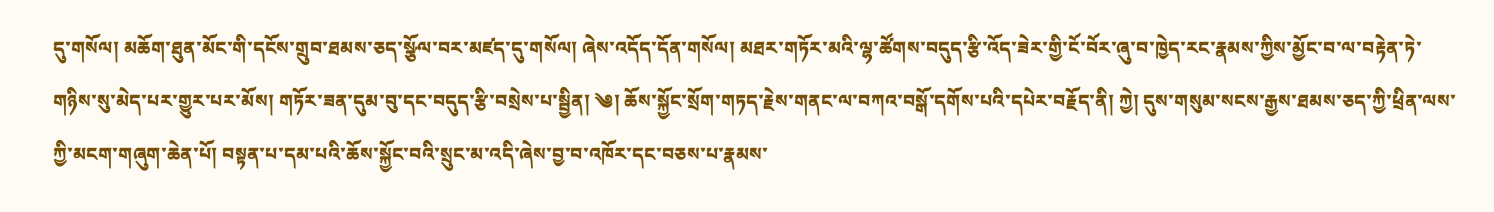དུ་གསོལ། མཆོག་ཐུན་མོང་གི་དངོས་གྲུབ་ཐམས་ཅད་སྩོལ་བར་མཛད་དུ་གསོལ། ཞེས་འདོད་དོན་གསོལ། མཐར་གཏོར་མའི་ལྷ་ཚོགས་བདུད་རྩི་འོད་ཟེར་གྱི་ངོ་བོར་ཞུ་བ་ཁྱེད་རང་རྣམས་ཀྱིས་མྱོང་བ་ལ་བརྟེན་ཏེ་གཉིས་སུ་མེད་པར་གྱུར་པར་མོས། གཏོར་ཟན་དུམ་བུ་དང་བདུད་རྩི་བསྲེས་པ་སྦྱིན། ༄། ཆོས་སྐྱོང་སྲོག་གཏད་རྗེས་གནང་ལ་བཀའ་བསྒོ་དགོས་པའི་དཔེར་བརྗོད་ནི། ཀྱེ། དུས་གསུམ་སངས་རྒྱས་ཐམས་ཅད་ཀྱི་ཕྲིན་ལས་ཀྱི་མངག་གཞུག་ཆེན་པོ། བསྟན་པ་དམ་པའི་ཆོས་སྐྱོང་བའི་སྲུང་མ་འདི་ཞེས་བྱ་བ་འཁོར་དང་བཅས་པ་རྣམས་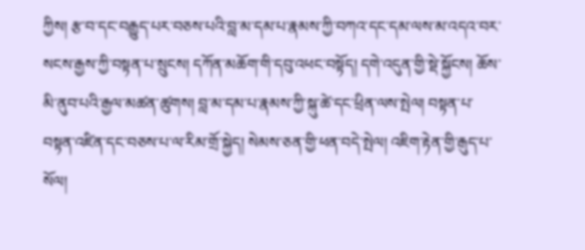ཀྱིས། རྩ་བ་དང་བརྒྱུད་པར་བཅས་པའི་བླ་མ་དམ་པ་རྣམས་ཀྱི་བཀའ་དང་དམ་ལས་མ་འདའ་བར་སངས་རྒྱས་ཀྱི་བསྟན་པ་སྲུངས། དཀོན་མཆོག་གི་དབུ་འཕང་བསྟོད། དགེ་འདུན་གྱི་སྡེ་སྐྱོངས། ཆོས་མི་ནུབ་པའི་རྒྱལ་མཚན་ཚུགས། བླ་མ་དམ་པ་རྣམས་ཀྱི་སྐུ་ཚེ་དང་ཕྲིན་ལས་སྤེལ། བསྟན་པ་བསྟན་འཛིན་དང་བཅས་པ་ལ་རིམ་གྲོ་སྐྱེད། སེམས་ཅན་གྱི་ཕན་བདེ་སྤེལ། འཇིག་རྟེན་གྱི་རྒུད་པ་སོལ།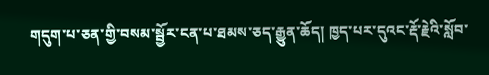གདུག་པ་ཅན་གྱི་བསམ་སྦྱོར་ངན་པ་ཐམས་ཅད་རྒྱུན་ཆོད། ཁྱད་པར་དུའང་རྡོ་རྗེའི་སློབ་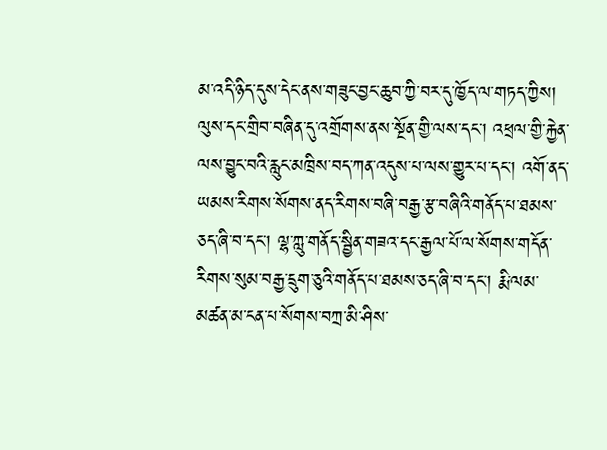མ་འདི་ཉིད་དུས་དེང་ནས་གཟུང་བྱང་ཆུབ་ཀྱི་བར་དུ་ཁྱོད་ལ་གཏད་ཀྱིས། ལུས་དང་གྲིབ་བཞིན་དུ་འགྲོགས་ནས་སྔོན་གྱི་ལས་དང་། འཕྲལ་གྱི་རྐྱེན་ལས་བྱུང་བའི་རླུང་མཁྲིས་བད་ཀན་འདུས་པ་ལས་གྱུར་པ་དང་། འགོ་ནད་ཡམས་རིགས་སོགས་ནད་རིགས་བཞི་བརྒྱ་རྩ་བཞིའི་གནོད་པ་ཐམས་ཅད་ཞི་བ་དང་། ལྷ་ཀླུ་གནོད་སྦྱིན་གཟའ་དང་རྒྱལ་པོ་ལ་སོགས་གདོན་རིགས་སུམ་བརྒྱ་དྲུག་ཅུའི་གནོད་པ་ཐམས་ཅད་ཞི་བ་དང་། རྨི་ལམ་མཚན་མ་ངན་པ་སོགས་བཀྲ་མི་ཤིས་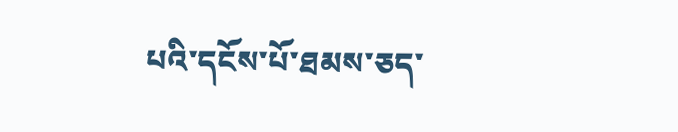པའི་དངོས་པོ་ཐམས་ཅད་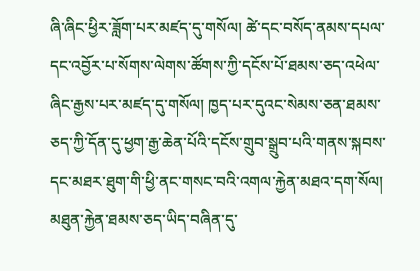ཞི་ཞིང་ཕྱིར་ཟློག་པར་མཛད་དུ་གསོལ། ཚེ་དང་བསོད་ནམས་དཔལ་དང་འབྱོར་པ་སོགས་ལེགས་ཚོགས་ཀྱི་དངོས་པོ་ཐམས་ཅད་འཕེལ་ཞིང་རྒྱས་པར་མཛད་དུ་གསོལ། ཁྱད་པར་དུའང་སེམས་ཅན་ཐམས་ཅད་ཀྱི་དོན་དུ་ཕྱག་རྒྱ་ཆེན་པོའི་དངོས་གྲུབ་སྒྲུབ་པའི་གནས་སྐབས་དང་མཐར་ཐུག་གི་ཕྱི་ནང་གསང་བའི་འགལ་རྐྱེན་མཐའ་དག་སོལ། མཐུན་རྐྱེན་ཐམས་ཅད་ཡིད་བཞིན་དུ་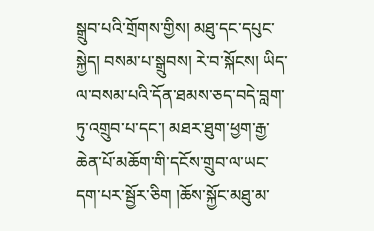སྒྲུབ་པའི་གྲོགས་གྱིས། མཐུ་དང་དཔུང་སྐྱེད། བསམ་པ་སྒྲུབས། རེ་བ་སྐོངས། ཡིད་ལ་བསམ་པའི་དོན་ཐམས་ཅད་བདེ་བླག་ཏུ་འགྲུབ་པ་དང་། མཐར་ཐུག་ཕྱག་རྒྱ་ཆེན་པོ་མཆོག་གི་དངོས་གྲུབ་ལ་ཡང་དག་པར་སྦྱོར་ཅིག །ཆོས་སྐྱོང་མཐུ་མ་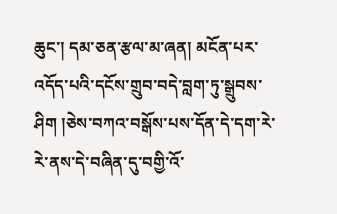ཆུང་། དམ་ཅན་རྩལ་མ་ཞན། མངོན་པར་འདོད་པའི་དངོས་གྲུབ་བདེ་བླག་ཏུ་སྒྲུབས་ཤིག །ཅེས་བཀའ་བསྒོས་པས་དོན་དེ་དག་རེ་རེ་ནས་དེ་བཞིན་དུ་བགྱི་འོ་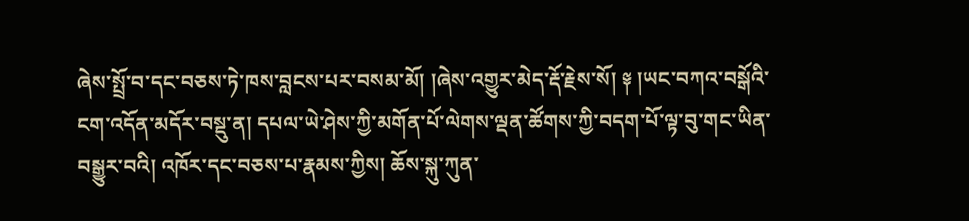ཞེས་སྤྲོ་བ་དང་བཅས་ཏེ་ཁས་བླངས་པར་བསམ་མོ། །ཞེས་འགྱུར་མེད་རྡོ་རྗེས་སོ། ༈ །ཡང་བཀའ་བསྒོའི་ངག་འདོན་མདོར་བསྡུ་ན། དཔལ་ཡེ་ཤེས་ཀྱི་མགོན་པོ་ལེགས་ལྡན་ཚོགས་ཀྱི་བདག་པོ་ལྟ་བུ་གང་ཡིན་བསྒྱུར་བའི། འཁོར་དང་བཅས་པ་རྣམས་ཀྱིས། ཆོས་སྐུ་ཀུན་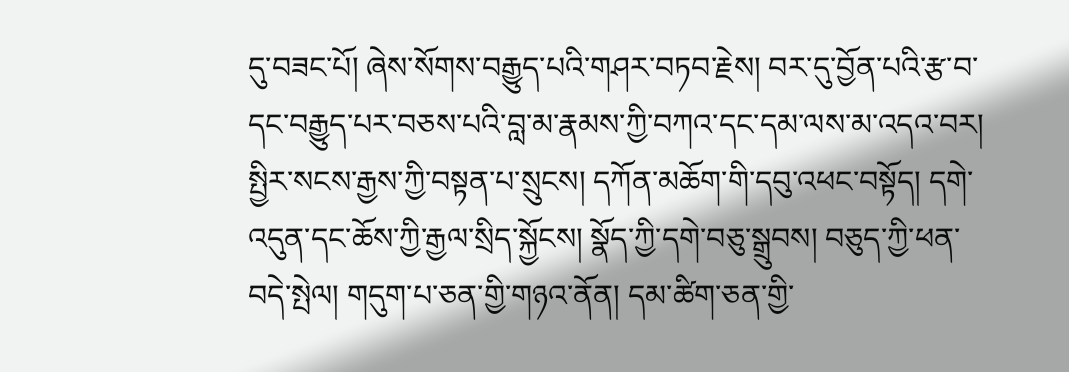དུ་བཟང་པོ། ཞེས་སོགས་བརྒྱུད་པའི་གཤར་བཏབ་རྗེས། བར་དུ་བྱོན་པའི་རྩ་བ་དང་བརྒྱུད་པར་བཅས་པའི་བླ་མ་རྣམས་ཀྱི་བཀའ་དང་དམ་ལས་མ་འདའ་བར། སྤྱིར་སངས་རྒྱས་ཀྱི་བསྟན་པ་སྲུངས། དཀོན་མཆོག་གི་དབུ་འཕང་བསྟོད། དགེ་འདུན་དང་ཆོས་ཀྱི་རྒྱལ་སྲིད་སྐྱོངས། སྣོད་ཀྱི་དགེ་བཅུ་སྒྲུབས། བཅུད་ཀྱི་ཕན་བདེ་སྤེལ། གདུག་པ་ཅན་གྱི་གཉའ་ནོན། དམ་ཚིག་ཅན་གྱི་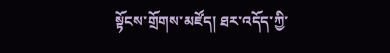སྟོངས་གྲོགས་མཛོད། ཐར་འདོད་ཀྱི་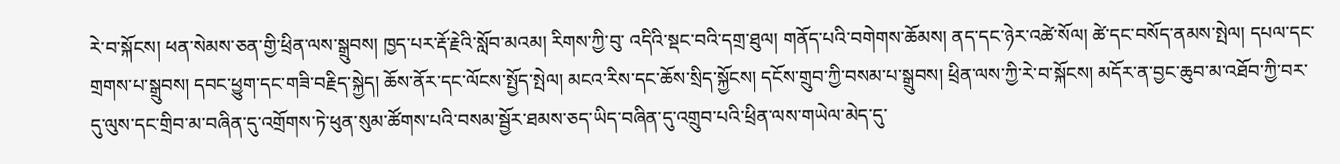རེ་བ་སྐོངས། ཕན་སེམས་ཅན་གྱི་ཕྲིན་ལས་སྒྲུབས། ཁྱད་པར་རྡོ་རྗེའི་སློབ་མའམ། རིགས་ཀྱི་བུ་ འདིའི་སྡང་བའི་དགྲ་ཐུལ། གནོད་པའི་བགེགས་ཆོམས། ནད་དང་ཉེར་འཚེ་སོལ། ཚེ་དང་བསོད་ནམས་སྤེལ། དཔལ་དང་གྲགས་པ་སྒྲུབས། དབང་ཕྱུག་དང་གཟི་བརྗིད་སྐྱེད། ཆོས་ནོར་དང་ལོངས་སྤྱོད་སྤེལ། མངའ་རིས་དང་ཆོས་སྲིད་སྐྱོངས། དངོས་གྲུབ་ཀྱི་བསམ་པ་སྒྲུབས། ཕྲིན་ལས་ཀྱི་རེ་བ་སྐོངས། མདོར་ན་བྱང་ཆུབ་མ་འཐོབ་ཀྱི་བར་དུ་ལུས་དང་གྲིབ་མ་བཞིན་དུ་འགྲོགས་ཏེ་ཕུན་སུམ་ཚོགས་པའི་བསམ་སྦྱོར་ཐམས་ཅད་ཡིད་བཞིན་དུ་འགྲུབ་པའི་ཕྲིན་ལས་གཡེལ་མེད་དུ་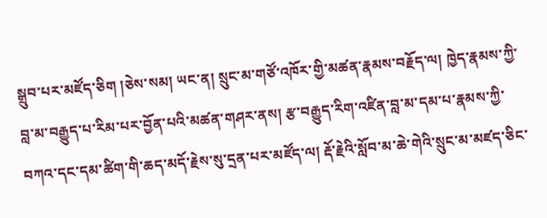སྒྲུབ་པར་མཛོད་ཅིག །ཅེས་སམ། ཡང་ན། སྲུང་མ་གཙོ་འཁོར་གྱི་མཚན་རྣམས་བརྗོད་ལ། ཁྱེད་རྣམས་ཀྱི་བླ་མ་བརྒྱུད་པ་རིམ་པར་བྱོན་པའི་མཚན་གཤར་ནས། རྩ་བརྒྱུད་རིག་འཛིན་བླ་མ་དམ་པ་རྣམས་ཀྱི་བཀའ་དང་དམ་ཚིག་གི་ཆད་མདོ་རྗེས་སུ་དྲན་པར་མཛོད་ལ། རྡོ་རྗེའི་སློབ་མ་ཆེ་གེའི་སྲུང་མ་མཛད་ཅིང་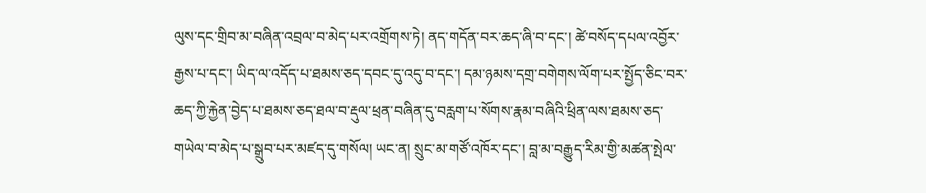ལུས་དང་གྲིབ་མ་བཞིན་འབྲལ་བ་མེད་པར་འགྲོགས་ཏེ། ནད་གདོན་བར་ཆད་ཞི་བ་དང་། ཚེ་བསོད་དཔལ་འབྱོར་རྒྱས་པ་དང་། ཡིད་ལ་འདོད་པ་ཐམས་ཅད་དབང་དུ་འདུ་བ་དང་། དམ་ཉམས་དགྲ་བགེགས་ལོག་པར་སྤྱོད་ཅིང་བར་ཆད་ཀྱི་རྐྱེན་བྱེད་པ་ཐམས་ཅད་ཐལ་བ་རྡུལ་ཕྲན་བཞིན་དུ་བརླག་པ་སོགས་རྣམ་བཞིའི་ཕྲིན་ལས་ཐམས་ཅད་གཡེལ་བ་མེད་པ་སྒྲུབ་པར་མཛད་དུ་གསོལ། ཡང་ན། སྲུང་མ་གཙོ་འཁོར་དང་། བླ་མ་བརྒྱུད་རིམ་གྱི་མཚན་སྤེལ་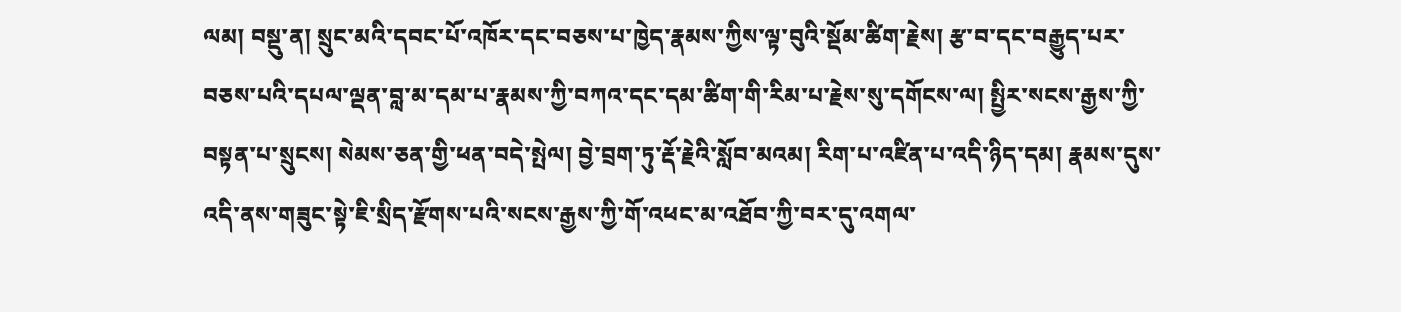ལམ། བསྡུ་ན། སྲུང་མའི་དབང་པོ་འཁོར་དང་བཅས་པ་ཁྱེད་རྣམས་ཀྱིས་ལྟ་བུའི་སྡོམ་ཚིག་རྗེས། རྩ་བ་དང་བརྒྱུད་པར་བཅས་པའི་དཔལ་ལྡན་བླ་མ་དམ་པ་རྣམས་ཀྱི་བཀའ་དང་དམ་ཚིག་གི་རིམ་པ་རྗེས་སུ་དགོངས་ལ། སྤྱིར་སངས་རྒྱས་ཀྱི་བསྟན་པ་སྲུངས། སེམས་ཅན་གྱི་ཕན་བདེ་སྤེལ། བྱེ་བྲག་ཏུ་རྡོ་རྗེའི་སློབ་མའམ། རིག་པ་འཛིན་པ་འདི་ཉིད་དམ། རྣམས་དུས་འདི་ནས་གཟུང་སྟེ་ཇི་སྲིད་རྫོགས་པའི་སངས་རྒྱས་ཀྱི་གོ་འཕང་མ་འཐོབ་ཀྱི་བར་དུ་འགལ་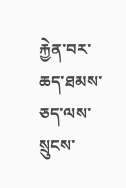རྐྱེན་བར་ཆད་ཐམས་ཅད་ལས་སྲུངས་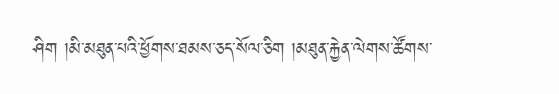ཤིག །མི་མཐུན་པའི་ཕྱོགས་ཐམས་ཅད་སོལ་ཅིག །མཐུན་རྐྱེན་ལེགས་ཚོགས་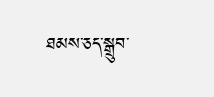ཐམས་ཅད་སྒྲུབ་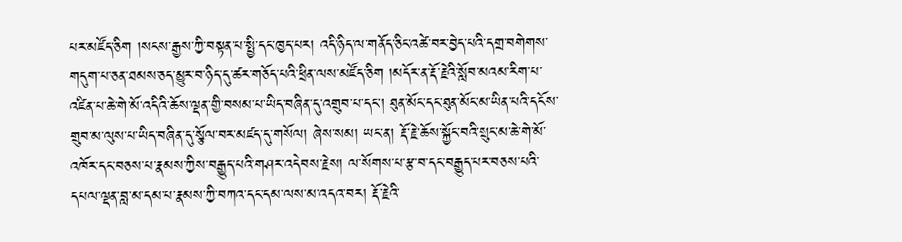པར་མཛོད་ཅིག །སངས་རྒྱས་ཀྱི་བསྟན་པ་སྤྱི་དང་ཁྱད་པར། འདི་ཉིད་ལ་གནོད་ཅིང་འཚེ་བར་བྱེད་པའི་དགྲ་བགེགས་གདུག་པ་ཅན་ཐམས་ཅད་མྱུར་བ་ཉིད་དུ་ཚར་གཅོད་པའི་ཕྲིན་ལས་མཛོད་ཅིག །མདོར་ན་རྡོ་རྗེའི་སློབ་མའམ་རིག་པ་འཛིན་པ་ཆེ་གེ་མོ་འདིའི་ཆོས་ལྡན་གྱི་བསམ་པ་ཡིད་བཞིན་དུ་འགྲུབ་པ་དང་། ཐུན་མོང་དང་ཐུན་མོང་མ་ཡིན་པའི་དངོས་གྲུབ་མ་ལུས་པ་ཡིད་བཞིན་དུ་སྩོལ་བར་མཛད་དུ་གསོལ། ཞེས་སམ། ཡང་ན། རྡོ་རྗེ་ཆོས་སྐྱོང་བའི་སྲུང་མ་ཆེ་གེ་མོ་འཁོར་དང་བཅས་པ་རྣམས་ཀྱིས་བརྒྱུད་པའི་གཤར་འདེབས་རྗེས། ལ་སོགས་པ་རྩ་བ་དང་བརྒྱུད་པར་བཅས་པའི་དཔལ་ལྡན་བླ་མ་དམ་པ་རྣམས་ཀྱི་བཀའ་དང་དམ་ལས་མ་འདའ་བར། རྡོ་རྗེའི་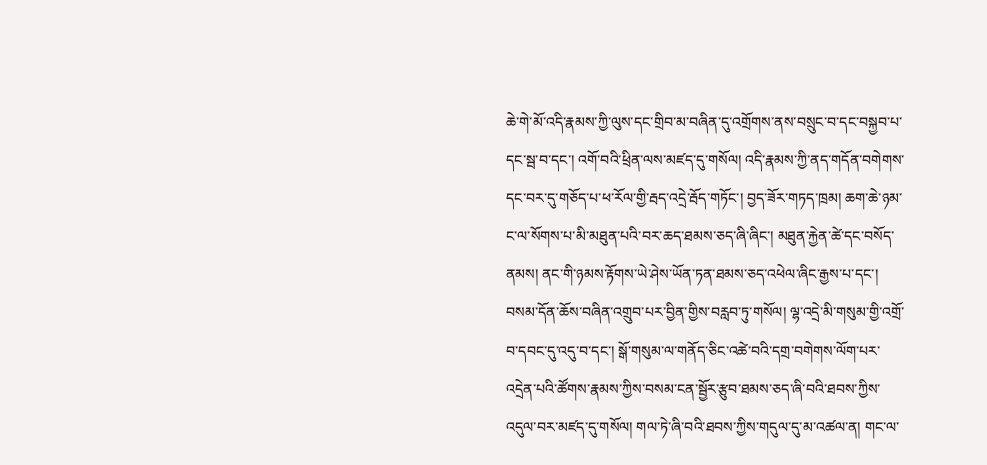ཆེ་གེ་མོ་འདི་རྣམས་ཀྱི་ལུས་དང་གྲིབ་མ་བཞིན་དུ་འགྲོགས་ནས་བསྲུང་བ་དང་བསྐྱབ་པ་དང་སྦ་བ་དང་། འགོ་བའི་ཕྲིན་ལས་མཛད་དུ་གསོལ། འདི་རྣམས་ཀྱི་ནད་གདོན་བགེགས་དང་བར་དུ་གཅོད་པ་ཕ་རོལ་གྱི་རྦད་འདྲེ་རྦོད་གཏོང་། བྱད་ཟོར་གཏད་ཁྲམ། ཆག་ཆེ་ཉམ་ང་ལ་སོགས་པ་མི་མཐུན་པའི་བར་ཆད་ཐམས་ཅད་ཞི་ཞིང་། མཐུན་རྐྱེན་ཚེ་དང་བསོད་ནམས། ནང་གི་ཉམས་རྟོགས་ཡེ་ཤེས་ཡོན་ཏན་ཐམས་ཅད་འཕེལ་ཞིང་རྒྱས་པ་དང་། བསམ་དོན་ཆོས་བཞིན་འགྲུབ་པར་བྱིན་གྱིས་བརླབ་ཏུ་གསོལ། ལྷ་འདྲེ་མི་གསུམ་གྱི་འགྲོ་བ་དབང་དུ་འདུ་བ་དང་། སྒོ་གསུམ་ལ་གནོད་ཅིང་འཚེ་བའི་དགྲ་བགེགས་ལོག་པར་འདྲེན་པའི་ཚོགས་རྣམས་ཀྱིས་བསམ་ངན་སྦྱོར་རྩུབ་ཐམས་ཅད་ཞི་བའི་ཐབས་ཀྱིས་འདུལ་བར་མཛད་དུ་གསོལ། གལ་ཏེ་ཞི་བའི་ཐབས་ཀྱིས་གདུལ་དུ་མ་འཚལ་ན། གང་ལ་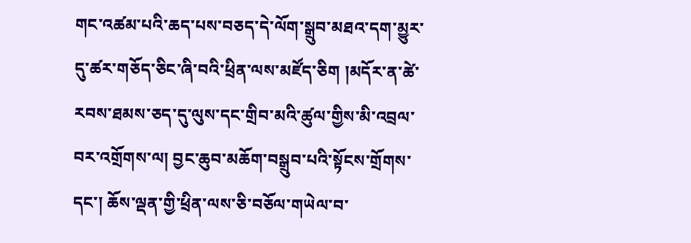གང་འཚམ་པའི་ཆད་པས་བཅད་དེ་ལོག་སྒྲུབ་མཐའ་དག་མྱུར་དུ་ཚར་གཅོད་ཅིང་ཞི་བའི་ཕྲིན་ལས་མཛོད་ཅིག །མདོར་ན་ཚེ་རབས་ཐམས་ཅད་དུ་ལུས་དང་གྲིབ་མའི་ཚུལ་གྱིས་མི་འབྲལ་བར་འགྲོགས་ལ། བྱང་ཆུབ་མཆོག་བསྒྲུབ་པའི་སྟོངས་གྲོགས་དང་། ཆོས་ལྡན་གྱི་ཕྲིན་ལས་ཅི་བཅོལ་གཡེལ་བ་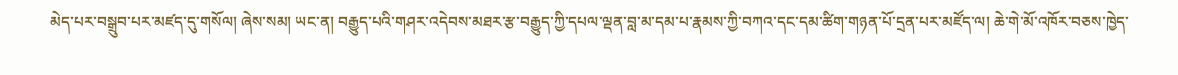མེད་པར་བསྒྲུབ་པར་མཛད་དུ་གསོལ། ཞེས་སམ། ཡང་ན། བརྒྱུད་པའི་གཤར་འདེབས་མཐར་རྩ་བརྒྱུད་ཀྱི་དཔལ་ལྡན་བླ་མ་དམ་པ་རྣམས་ཀྱི་བཀའ་དང་དམ་ཚིག་གཉན་པོ་དྲན་པར་མཛོད་ལ། ཆེ་གེ་མོ་འཁོར་བཅས་ཁྱེད་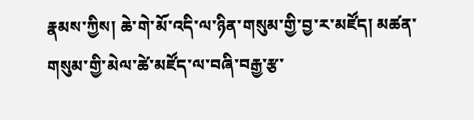རྣམས་ཀྱིས། ཆེ་གེ་མོ་འདི་ལ་ཉིན་གསུམ་གྱི་བྱ་ར་མཛོད། མཚན་གསུམ་གྱི་མེལ་ཚེ་མཛོད་ལ་བཞི་བརྒྱ་རྩ་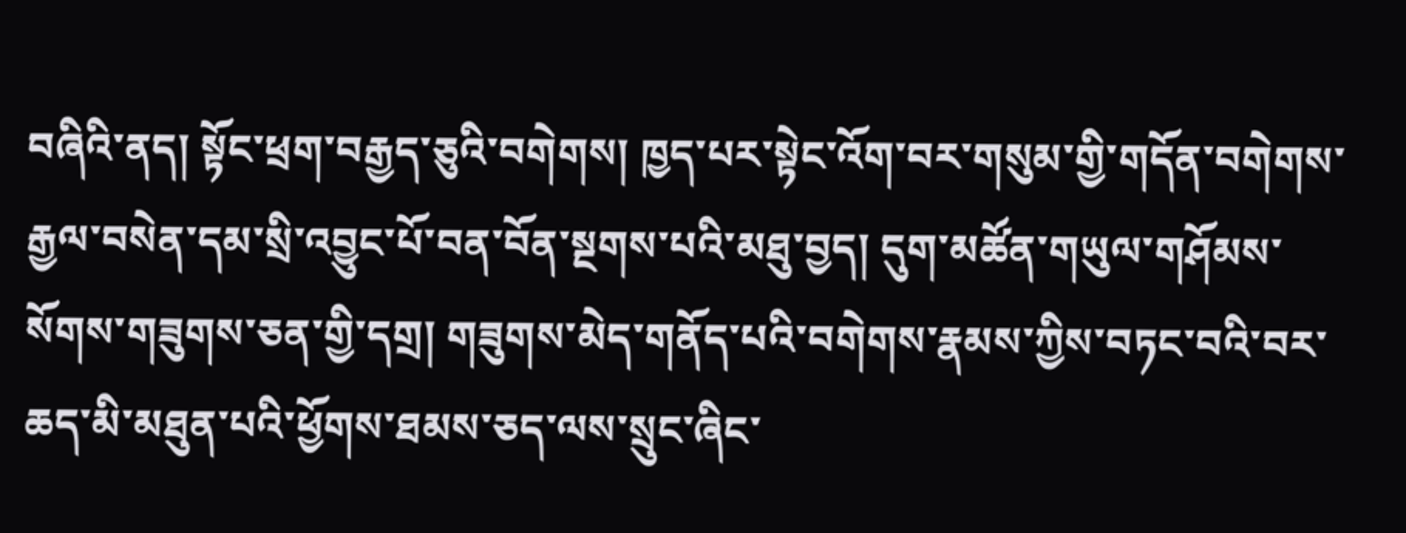བཞིའི་ནད། སྟོང་ཕྲག་བརྒྱད་ཅུའི་བགེགས། ཁྱད་པར་སྟེང་འོག་བར་གསུམ་གྱི་གདོན་བགེགས་རྒྱལ་བསེན་དམ་སྲི་འབྱུང་པོ་བན་བོན་སྔགས་པའི་མཐུ་བྱད། དུག་མཚོན་གཡུལ་གཤོམས་སོགས་གཟུགས་ཅན་གྱི་དགྲ། གཟུགས་མེད་གནོད་པའི་བགེགས་རྣམས་ཀྱིས་བཏང་བའི་བར་ཆད་མི་མཐུན་པའི་ཕྱོགས་ཐམས་ཅད་ལས་སྲུང་ཞིང་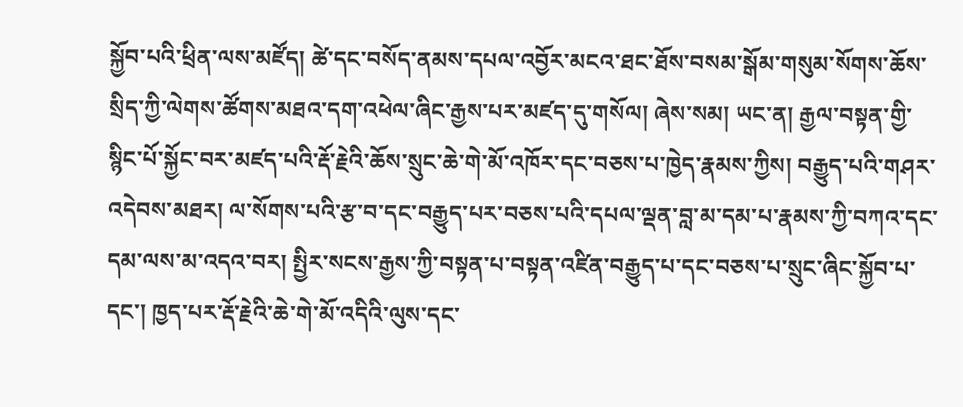སྐྱོབ་པའི་ཕྲིན་ལས་མཛོད། ཚེ་དང་བསོད་ནམས་དཔལ་འབྱོར་མངའ་ཐང་ཐོས་བསམ་སྒོམ་གསུམ་སོགས་ཆོས་སྲིད་ཀྱི་ལེགས་ཚོགས་མཐའ་དག་འཕེལ་ཞིང་རྒྱས་པར་མཛད་དུ་གསོལ། ཞེས་སམ། ཡང་ན། རྒྱལ་བསྟན་གྱི་སྙིང་པོ་སྐྱོང་བར་མཛད་པའི་རྡོ་རྗེའི་ཆོས་སྲུང་ཆེ་གེ་མོ་འཁོར་དང་བཅས་པ་ཁྱེད་རྣམས་ཀྱིས། བརྒྱུད་པའི་གཤར་འདེབས་མཐར། ལ་སོགས་པའི་རྩ་བ་དང་བརྒྱུད་པར་བཅས་པའི་དཔལ་ལྡན་བླ་མ་དམ་པ་རྣམས་ཀྱི་བཀའ་དང་དམ་ལས་མ་འདའ་བར། སྤྱིར་སངས་རྒྱས་ཀྱི་བསྟན་པ་བསྟན་འཛིན་བརྒྱུད་པ་དང་བཅས་པ་སྲུང་ཞིང་སྐྱོབ་པ་དང་། ཁྱད་པར་རྡོ་རྗེའི་ཆེ་གེ་མོ་འདིའི་ལུས་དང་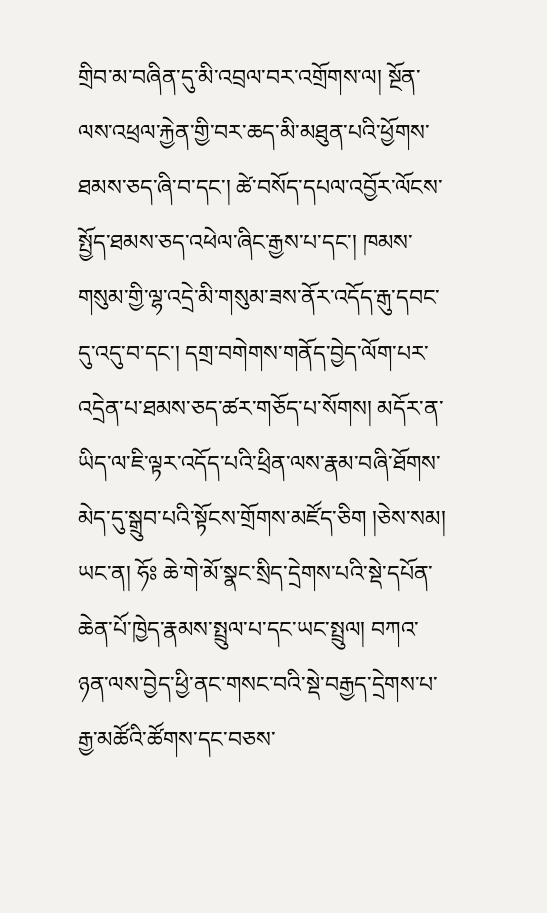གྲིབ་མ་བཞིན་དུ་མི་འབྲལ་བར་འགྲོགས་ལ། སྔོན་ལས་འཕྲལ་རྐྱེན་གྱི་བར་ཆད་མི་མཐུན་པའི་ཕྱོགས་ཐམས་ཅད་ཞི་བ་དང་། ཚེ་བསོད་དཔལ་འབྱོར་ལོངས་སྤྱོད་ཐམས་ཅད་འཕེལ་ཞིང་རྒྱས་པ་དང་། ཁམས་གསུམ་གྱི་ལྷ་འདྲེ་མི་གསུམ་ཟས་ནོར་འདོད་རྒུ་དབང་དུ་འདུ་བ་དང་། དགྲ་བགེགས་གནོད་བྱེད་ལོག་པར་འདྲེན་པ་ཐམས་ཅད་ཚར་གཅོད་པ་སོགས། མདོར་ན་ཡིད་ལ་ཇི་ལྟར་འདོད་པའི་ཕྲིན་ལས་རྣམ་བཞི་ཐོགས་མེད་དུ་སྒྲུབ་པའི་སྟོངས་གྲོགས་མཛོད་ཅིག །ཅེས་སམ། ཡང་ན། ཧོཿ ཆེ་གེ་མོ་སྣང་སྲིད་དྲེགས་པའི་སྡེ་དཔོན་ཆེན་པོ་ཁྱེད་རྣམས་སྤྲུལ་པ་དང་ཡང་སྤྲུལ། བཀའ་ཉན་ལས་བྱེད་ཕྱི་ནང་གསང་བའི་སྡེ་བརྒྱད་དྲེགས་པ་རྒྱ་མཚོའི་ཚོགས་དང་བཅས་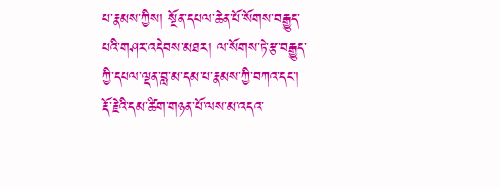པ་རྣམས་ཀྱིས། སྔོན་དཔལ་ཆེན་པོ་སོགས་བརྒྱུད་པའི་གཤར་འདེབས་མཐར། ལ་སོགས་ཏེ་རྩ་བརྒྱུད་ཀྱི་དཔལ་ལྡན་བླ་མ་དམ་པ་རྣམས་ཀྱི་བཀའ་དང་། རྡོ་རྗེའི་དམ་ཚིག་གཉན་པོ་ལས་མ་འདའ་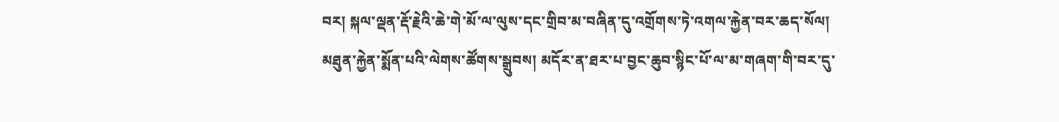བར། སྐལ་ལྡན་རྡོ་རྗེའི་ཆེ་གེ་མོ་ལ་ལུས་དང་གྲིབ་མ་བཞིན་དུ་འགྲོགས་ཏེ་འགལ་རྐྱེན་བར་ཆད་སོལ། མཐུན་རྐྱེན་སྨོན་པའི་ལེགས་ཚོགས་སྒྲུབས། མདོར་ན་ཐར་པ་བྱང་ཆུབ་སྙིང་པོ་ལ་མ་གཞག་གི་བར་དུ་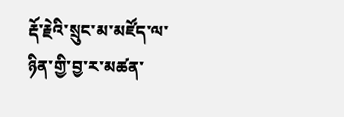རྡོ་རྗེའི་སྲུང་མ་མཛོད་ལ་ཉིན་གྱི་བྱ་ར་མཚན་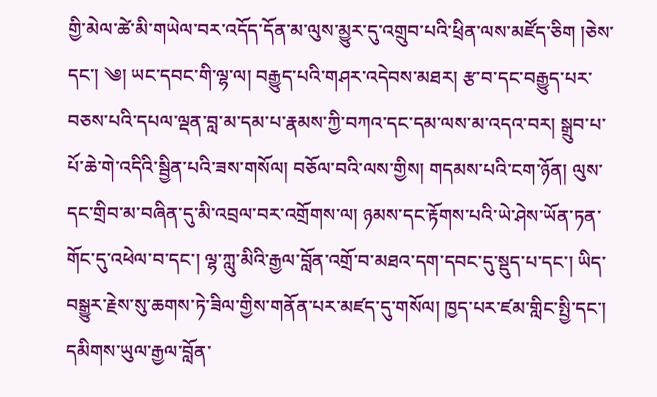གྱི་མེལ་ཚེ་མི་གཡེལ་བར་འདོད་དོན་མ་ལུས་མྱུར་དུ་འགྲུབ་པའི་ཕྲིན་ལས་མཛོད་ཅིག །ཅེས་དང་། ༄། ཡང་དབང་གི་ལྷ་ལ། བརྒྱུད་པའི་གཤར་འདེབས་མཐར། རྩ་བ་དང་བརྒྱུད་པར་བཅས་པའི་དཔལ་ལྡན་བླ་མ་དམ་པ་རྣམས་ཀྱི་བཀའ་དང་དམ་ལས་མ་འདའ་བར། སྒྲུབ་པ་པོ་ཆེ་གེ་འདིའི་སྦྱིན་པའི་ཟས་གསོལ། བཅོལ་བའི་ལས་གྱིས། གདམས་པའི་ངག་ཉོན། ལུས་དང་གྲིབ་མ་བཞིན་དུ་མི་འབྲལ་བར་འགྲོགས་ལ། ཉམས་དང་རྟོགས་པའི་ཡེ་ཤེས་ཡོན་ཏན་གོང་དུ་འཕེལ་བ་དང་། ལྷ་ཀླུ་མིའི་རྒྱལ་བློན་འགྲོ་བ་མཐའ་དག་དབང་དུ་སྡུད་པ་དང་། ཡིད་བསྒྱུར་རྗེས་སུ་ཆགས་ཏེ་ཟིལ་གྱིས་གནོན་པར་མཛད་དུ་གསོལ། ཁྱད་པར་ཛམ་གླིང་སྤྱི་དང་། དམིགས་ཡུལ་རྒྱལ་བློན་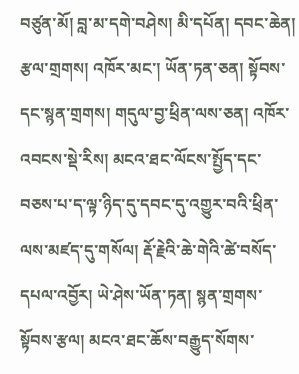བཙུན་མོ། བླ་མ་དགེ་བཤེས། མི་དཔོན། དབང་ཆེན། རྩལ་གྲགས། འཁོར་མང་། ཡོན་ཏན་ཅན། སྟོབས་དང་སྙན་གྲགས། གདུལ་བྱ་ཕྲིན་ལས་ཅན། འཁོར་འབངས་སྡེ་རིས། མངའ་ཐང་ལོངས་སྤྱོད་དང་བཅས་པ་ད་ལྟ་ཉིད་དུ་དབང་དུ་འགྱུར་བའི་ཕྲིན་ལས་མཛད་དུ་གསོལ། རྡོ་རྗེའི་ཆེ་གེའི་ཚེ་བསོད་དཔལ་འབྱོར། ཡེ་ཤེས་ཡོན་ཏན། སྙན་གྲགས་སྟོབས་རྩལ། མངའ་ཐང་ཆོས་བརྒྱུད་སོགས་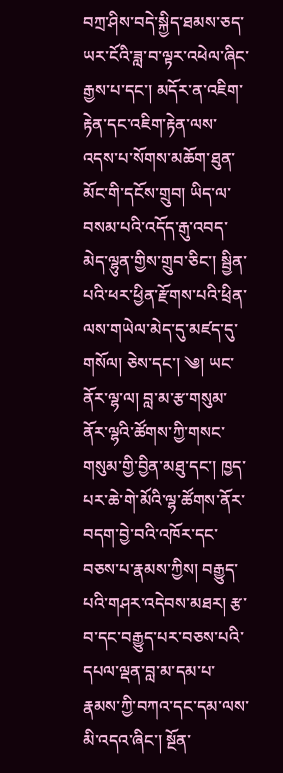བཀྲ་ཤིས་བདེ་སྐྱིད་ཐམས་ཅད་ཡར་ངོའི་ཟླ་བ་ལྟར་འཕེལ་ཞིང་རྒྱས་པ་དང་། མདོར་ན་འཇིག་རྟེན་དང་འཇིག་རྟེན་ལས་འདས་པ་སོགས་མཆོག་ཐུན་མོང་གི་དངོས་གྲུབ། ཡིད་ལ་བསམ་པའི་འདོད་རྒུ་འབད་མེད་ལྷུན་གྱིས་གྲུབ་ཅིང་། སྦྱིན་པའི་ཕར་ཕྱིན་རྫོགས་པའི་ཕྲིན་ལས་གཡེལ་མེད་དུ་མཛད་དུ་གསོལ། ཅེས་དང་། ༄། ཡང་ནོར་ལྷ་ལ། བླ་མ་རྩ་གསུམ་ནོར་ལྷའི་ཚོགས་ཀྱི་གསང་གསུམ་གྱི་བྱིན་མཐུ་དང་། ཁྱད་པར་ཆེ་གེ་མོའི་ལྷ་ཚོགས་ནོར་བདག་བྱེ་བའི་འཁོར་དང་བཅས་པ་རྣམས་ཀྱིས། བརྒྱུད་པའི་གཤར་འདེབས་མཐར། རྩ་བ་དང་བརྒྱུད་པར་བཅས་པའི་དཔལ་ལྡན་བླ་མ་དམ་པ་རྣམས་ཀྱི་བཀའ་དང་དམ་ལས་མི་འདའ་ཞིང་། སྔོན་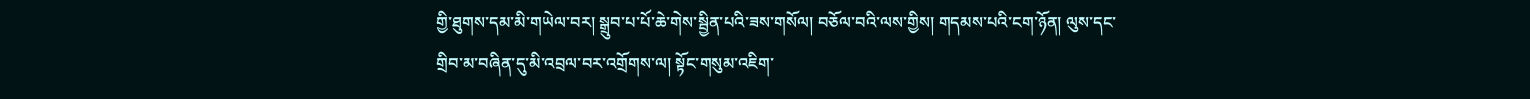གྱི་ཐུགས་དམ་མི་གཡེལ་བར། སྒྲུབ་པ་པོ་ཆེ་གེས་སྦྱིན་པའི་ཟས་གསོལ། བཅོལ་བའི་ལས་གྱིས། གདམས་པའི་ངག་ཉོན། ལུས་དང་གྲིབ་མ་བཞིན་དུ་མི་འབྲལ་བར་འགྲོགས་ལ། སྟོང་གསུམ་འཇིག་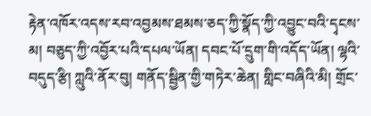རྟེན་འཁོར་འདས་རབ་འབྱམས་ཐམས་ཅད་ཀྱི་སྣོད་ཀྱི་འབྱུང་བའི་དྭངས་མ། བཅུད་ཀྱི་འབྱོར་པའི་དཔལ་ཡོན། དབང་པོ་དྲུག་གི་འདོད་ཡོན། ལྷའི་བདུད་རྩི། ཀླུའི་ནོར་བུ། གནོད་སྦྱིན་གྱི་གཏེར་ཆེན། གླིང་བཞིའི་མི། གྲོང་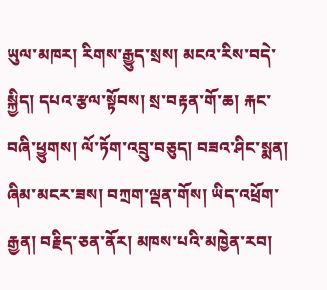ཡུལ་མཁར། རིགས་རྒྱུད་སྲས། མངའ་རིས་བདེ་སྐྱིད། དཔའ་རྩལ་སྟོབས། སྲ་བརྟན་གོ་ཆ། རྐང་བཞི་ཕྱུགས། ལོ་ཏོག་འབྲུ་བཅུད། བཟའ་ཤིང་སྨན། ཞིམ་མངར་ཟས། བཀྲག་ལྡན་གོས། ཡིད་འཕྲོག་རྒྱན། བརྗིད་ཅན་ནོར། མཁས་པའི་མཁྱེན་རབ།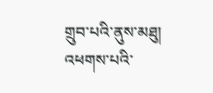གྲུབ་པའི་ནུས་མཐུ། འཕགས་པའི་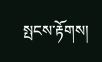སྤངས་རྟོགས།